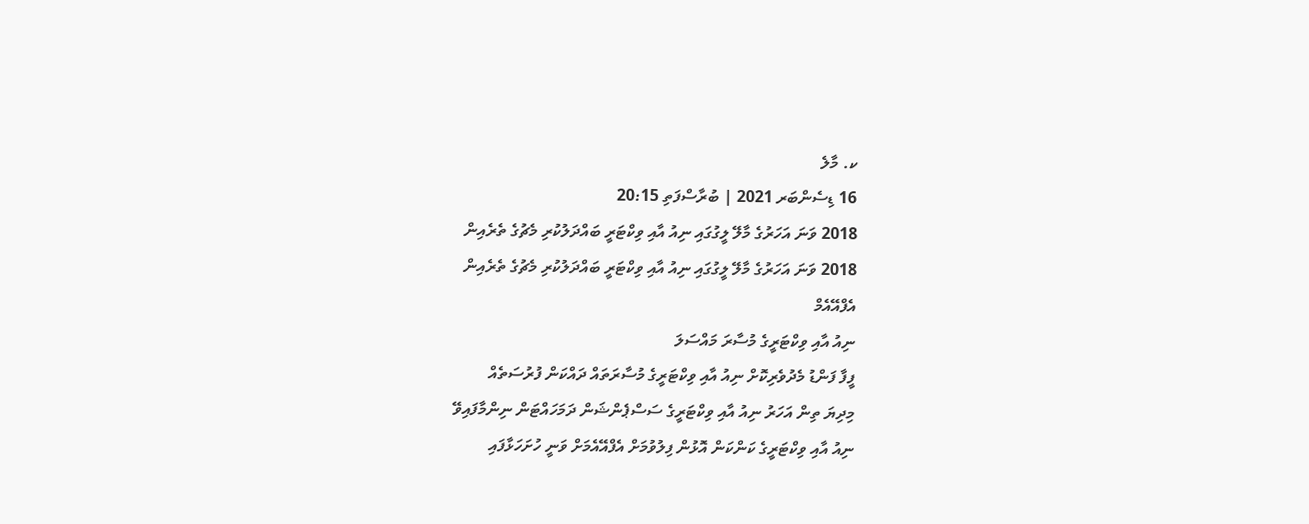ކ. މާލެ
16 ޑިސެންބަރ 2021 | ބުރާސްފަތި 20:15
2018 ވަނަ އަހަރުގެ މާލޭ ލީގުގައި ނިއު އާއި ވިކްޓަރީ ބައްދަލުކުރި މެޗުގެ ތެރެއިން
2018 ވަނަ އަހަރުގެ މާލޭ ލީގުގައި ނިއު އާއި ވިކްޓަރީ ބައްދަލުކުރި މެޗުގެ ތެރެއިން
އެފްއޭއެމް
ނިއު އާއި ވިކްޓަރީގެ މުސާރަ މައްސަލަ
ފީފާ ފަންޑު މެދުވެރިކޮށް ނިއު އާއި ވިކްޓަރީގެ މުސާރަތައް ދައްކަން ފުރުސަތެއް
މިދިޔަ ތިން އަހަރު ނިއު އާއި ވިކްޓަރީގެ ސަސްޕެންޝަން ދަމަހައްޓަން ނިންމާފައިވޭ
ނިއު އާއި ވިކްޓަރީގެ ކަންކަން އޮޅުން ފިލުވުމަށް އެފްއޭއެމަށް ވަނީ ހުށަހަޅާފައި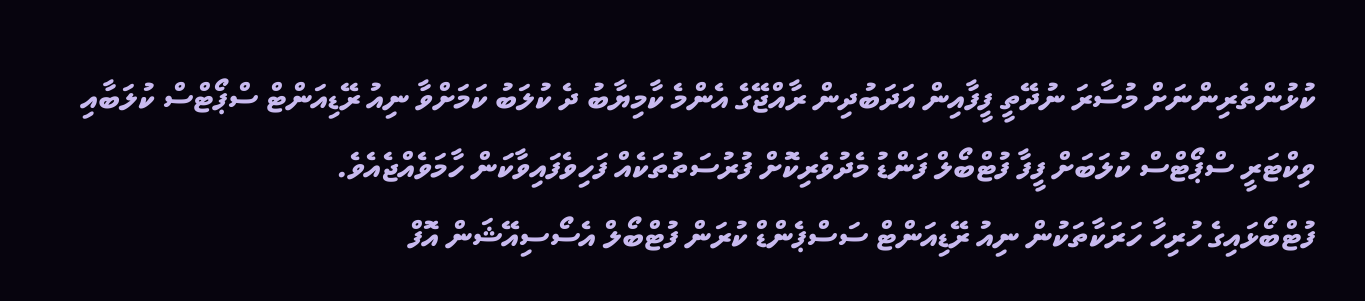ކުޅުންތެރިންނަށް މުސާރަ ނުދޭތީ ފީފާއިން އަދަބުދިން ރާއްޖޭގެ އެންމެ ކާމިޔާބު ދެ ކުލަބު ކަމަށްވާ ނިއު ރޭޑިއަންޓް ސްޕޯޓްސް ކުލަބާއި ވިކްޓަރީ ސްޕޯޓްސް ކުލަބަށް ފީފާ ފުޓްބޯލް ފަންޑު މެދުވެރިކޮށް ފުރުސަތުތަކެއް ފަހިވެފައިވާކަން ހާމަވެއްޖެއެވެ.
ފުޓްބޯޅައިގެ ހުރިހާ ހަރަކާތަކުން ނިއު ރޭޑިއަންޓް ސަސްޕެންޑް ކުރަން ފުޓްބޯލް އެސޯސިއޭޝަން އޮފް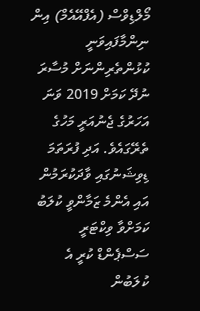މޯލްޑިވްސް (އެފްއޭއެމް) އިން ނިންމާފައިވަނީ ކުޅުންތެރިންނަށް މުސާރަ ނުދޭ ކަމަށް 2019 ވަނަ އަހަރުގެ ޖެނުއަރީ މަހުގެ ތެރޭގައެވެ. އަދި ފުރަތަމަ ޑިވިޝަނުގައި ވާދަކުރަމުން އައި އެންމެ ޒަމާންވީ ކުލަބު ކަމަށްވާ ވިކްޓަރީ ސަސްޕެންޑް ކުރީ އެ ކުލަބުން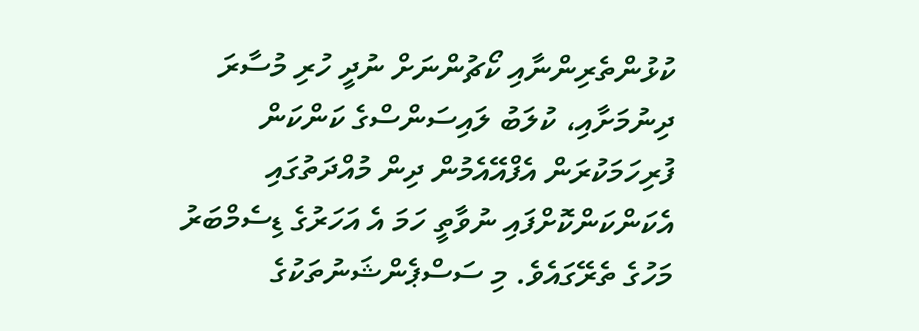ކުޅުންތެރިންނާއި ކޯޗުންނަށް ނުދީ ހުރި މުސާރަ ދިނުމަށާއި، ކުލަބު ލައިސަންސްގެ ކަންކަން ފުރިހަމަކުރަން އެފްއޭއެމުން ދިން މުއްދަތުގައި އެކަންކަންކޮށްފައި ނުވާތީ ހަމަ އެ އަހަރުގެ ޑިސެމްބަރު މަހުގެ ތެރޭގައެވެ. މި ސަސްޕެންޝަނުތަކުގެ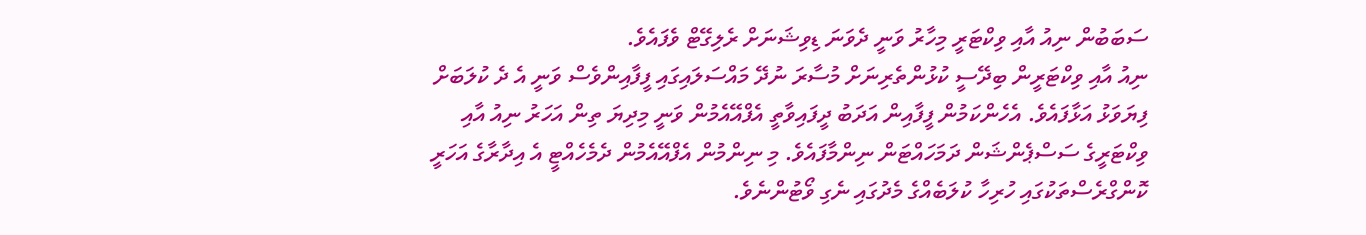ސަބަބުން ނިއު އާއި ވިކްޓަރީ މިހާރު ވަނީ ދެވަނަ ޑިވިޝަނަށް ރެލިގޭޓް ވެފައެވެ.
ނިއު އާއި ވިކްޓަރީން ބިދޭސީ ކުޅުންތެރިނަށް މުސާރަ ނުދޭ މައްސަލައިގައި ފީފާއިންވެސް ވަނީ އެ ދެ ކުލަބަށް ފިޔަވަޅު އަޅާފައެވެ. އެހެންކަމުން ފީފާއިން އަދަބު ދީފައިވާތީ އެފްއޭއެމުން ވަނީ މިދިޔަ ތިން އަހަރު ނިއު އާއި ވިކްޓަރީގެ ސަސްޕެންޝަން ދަމަހައްޓަން ނިންމާފައެވެ. މި ނިންމުން އެފްއޭއެމުން ދެމެހެއްޓީ އެ އިދާރާގެ އަހަރީ ކޮންގްރެސްތަކުގައި ހުރިހާ ކުލަބެއްގެ މެދުގައި ނެގި ވޯޓުންނެވެ.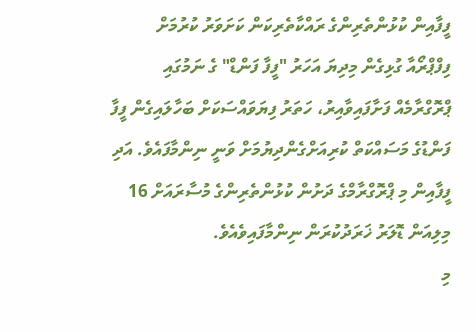ފީފާއިން ކުޅުންތެރިންގެ ރައްކާތެރިކަން ކަށަވަރު ކުރުމަށް ފިފްޕްރޯއާ ގުޅިގެން މިދިޔަ އަހަރު "ފީފާ ފަންޑް" ގެ ނަމުގައި ޕްރޮގްރާމެއް ފަށާފައިވާއިރު، ހަތަރު ފިޔަވައްސަކަށް ބަހާލައިގެން ފީފާ ފަންޑުގެ މަސައްކަތް ކުރިއަށްގެންދިޔުމަށް ވަނީ ނިންމާފައެވެ. އަދި ފީފާއިން މި ޕްރޮގްރާމްގެ ދަށުން ކުޅުންތެރިންގެ މުސާރައަށް 16 މިލިއަން ޑޮލަރު ޚަރަދުކުރަން ނިންމާފައިވެއެވެ.
މި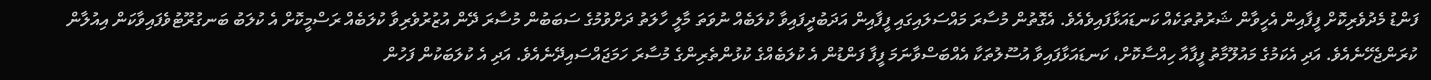ފަންޑު މެދުވެރިކޮށް ފީފާއިން އެހީވާން ޝަރުތުތަކެއް ކަނޑައަޅާފައިވެއެވެ. އެގޮތުން މުސާރަ މައްސަލައިގައި ފީފާއިން އަދަބުދީފައިވާ ކުލަބެއް ނުވަތަ މާލީ ހާލަތު ދަށްވުމުގެ ސަބަބުން މުސާރަ ދޭން އުޒުރުވެރިވާ ކުލަބެއް ރަސްމީކޮށް އެ ކުލަބު ބަނގުރޫޓުވެފައިވާކަން އިއުލާން ކުރަންޖެހޭނެއެވެ. އަދި އެކަމުގެ މައުލޫމާތު ފީފާއާ ހިއްސާކޮށް، ކަނޑައަޅާފައިވާ އުސޫލުތަކާ އެއްބަސްވާނަމަ ފީފާ ފަންޑުން އެ ކުލަބެއްގެ ކުޅުންތެރިންގެ މުސާރަ ހަމަޖައްސައިދޭނެއެވެ. އަދި އެ ކުލަބަކުން ފަހުން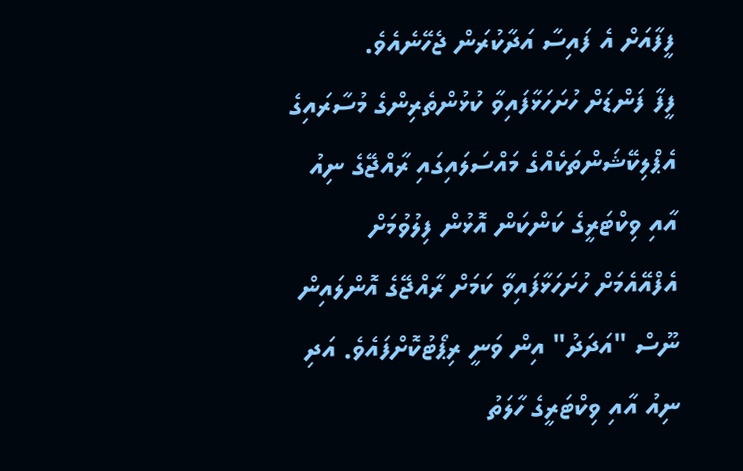ފީފާއަށް އެ ފައިސާ އަދާކުރަން ޖެހޭނެއެވެ.
ފީފާ ފަންޑަށް ހުށަހަޅާފައިވާ ކުޅުންތެރިންގެ މުސާރައިގެ އެޕްލިކޭޝަންތަކެއްގެ މައްސަލައިގައި ރާއްޖޭގެ ނިއު އާއި ވިކްޓަރީގެ ކަންކަން އޮޅުން ފިލުވުމަށް އެފްއޭއެމަށް ހުށަހަޅާފައިވާ ކަމަށް ރާއްޖޭގެ އޮންލައިން ނޫސް "އަދަދު" އިން ވަނީ ރިޕޯޓުކޮށްފައެވެ. އަދި ނިއު އާއި ވިކްޓަރީގެ ހާލަތު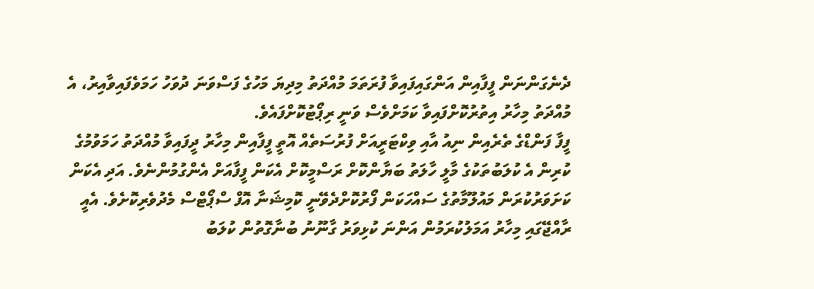ދެނެގަންނަން ފީފާއިން އަންގައިފައިވާ ފުރަތަމަ މުއްދަތު މިދިޔަ މަހުގެ ފަސްވަނަ ދުވަހު ހަމަވެފައިވާއިރު، އެ މުއްދަތު މިހާރު އިތުރުކޮށްފައިވާ ކަމަށްވެސް ވަނީ ރިޕޯޓުކޮށްފައެވެ.
ފީފާ ފަންޑްގެ ތެރެއިން ނިއު އާއި ވިކްޓަރީއަށް ފުރުސަތެއް އޮތީ ފީފާއިން މިހާރު ދީފައިވާ މުއްދަތު ހަމަވުމުގެ ކުރިން އެ ކުލަބުތަކުގެ މާލީ ހާލަތު ބަޔާންކޮށް ރަސްމީކޮށް އެކަން ފީފާއަށް އެންގުމުންނެވެ. އަދި އެކަން ކަށަވަރުކުރަން މައުލޫމާތުގެ ސައްހަކަން ފޯރުކޮށްދެވޭނީ ކޮމިޝަނާ އޮފް ސްޕޯޓްސް މެދުވެރިކޮށެވެ. އެއީ ރާއްޖޭގައި މިހާރު އަމަލުކުރަމުން އަންނަ ކުޅިވަރު ގާނޫނު ބުނާގޮތުން ކުލަބު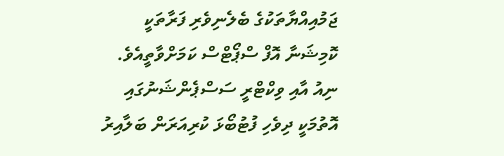ޖަމުއިއްޔާތަކުގެ ބެލެނިވެރި ފަރާތަކީ ކޮމިޝަނާ އޮފް ސްޕޯޓްސް ކަމަށްވާތީއެވެ.
ނިއު އާއި ވިކްޓްރީ ސަސްޕެންޝަނުގައި އޮތުމަކީ ދިވެހި ފުޓުބޯޅަ ކުރިއަރަން ބަލާއިރު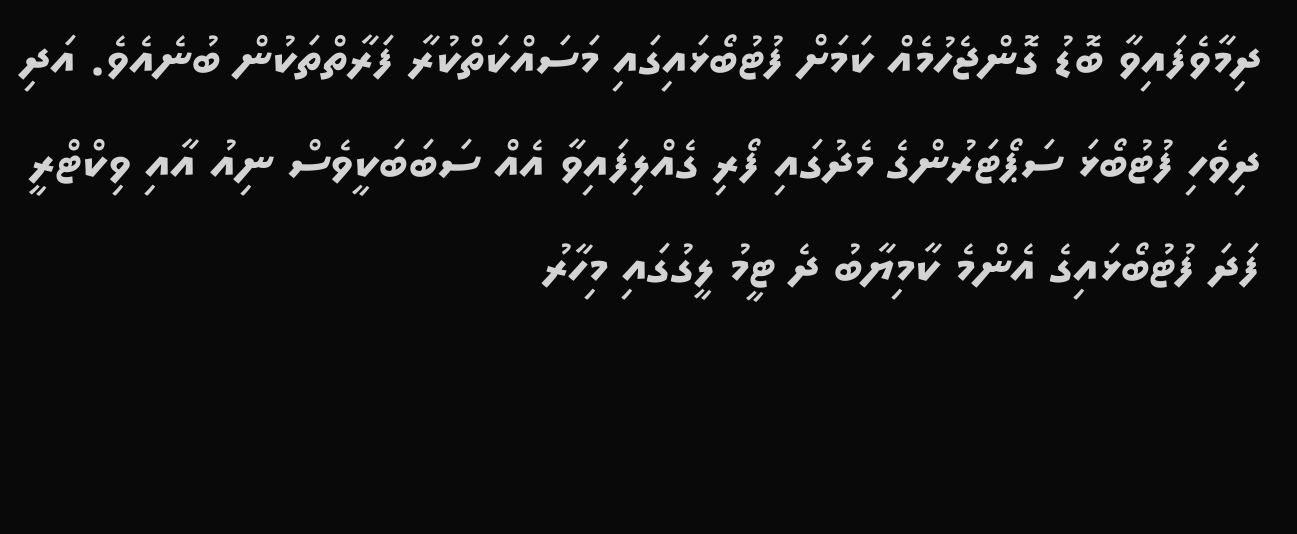ދިމާވެފައިވާ ބޮޑު ގޮންޖެހުމެއް ކަމަށް ފުޓުބޯޅައިގައި މަސައްކަތްކުރާ ފަރާތްތަކުން ބުނެއެވެ. އަދި ދިވެހި ފުޓުބޯޅަ ސަޕޯޓަރުންގެ މެދުގައި ފޯރި ގެއްލިފައިވާ އެއް ސަބަބަކީވެސް ނިއު އާއި ވިކްޓްރީ ފަދަ ފުޓުބޯޅައިގެ އެންމެ ކާމިޔާބު ދެ ޓީމު ލީގުގައި މިހާރު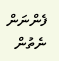ފެންނަން ނެތުން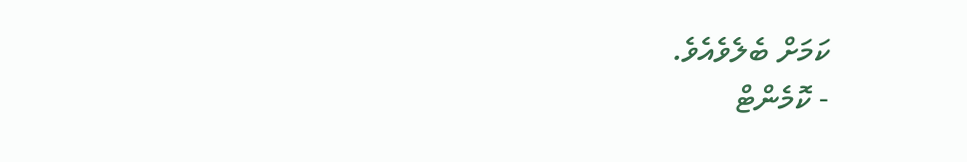ކަމަށް ބެލެވެއެވެ.
- ކޮމެންޓް